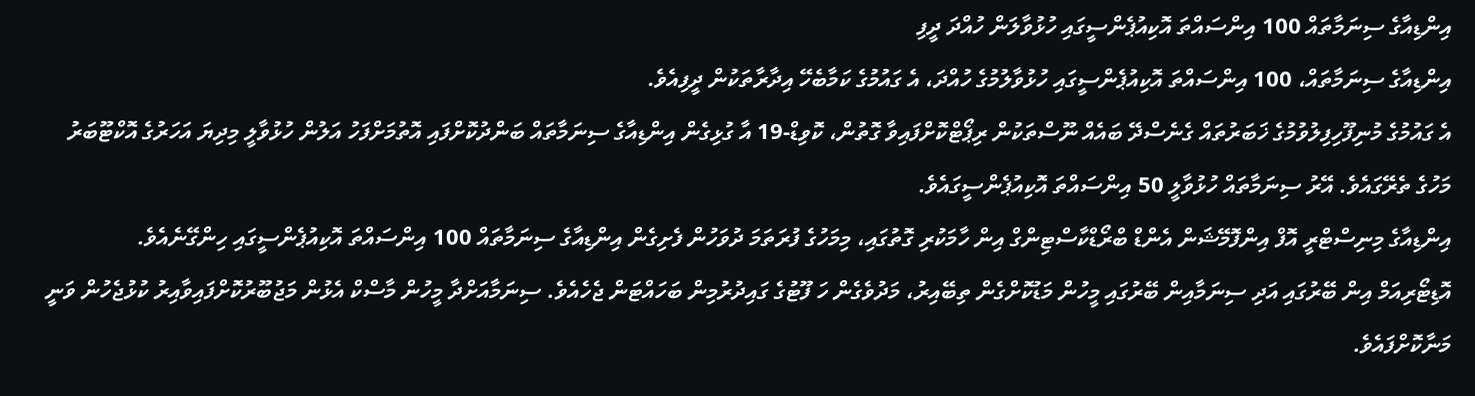އިންޑިއާގެ ސިނަމާތައް 100 އިންސައްތަ އޮކިއުޕެންސީގައި ހުޅުވާލަން ހުއްދަ ދީފި
އިންޑިއާގެ ސިނަމާތައް، 100 އިންސައްތަ އޮކިއުޕެންސީގައި ހުޅުވާލުމުގެ ހުއްދަ، އެ ގައުމުގެ ކަމާބެހޭ އިދާރާތަކުން ދީފިއެވެ.
އެ ގައުމުގެ މުނިފޫހިފިލުވުމުގެ ޚަބަރުތައް ގެނެސްދޭ ބައެއް ނޫސްތަކުން ރިޕޯޓްކޮށްފައިވާ ގޮތުން، ކޮވިޑް-19 އާ ގުޅިގެން އިންޑިއާގެ ސިނަމާތައް ބަންދުކޮށްފައި އޮތުމަށްފަހު އަލުން ހުޅުވާލީ މިދިޔަ އަހަރުގެ އޮކްޓޫބަރު މަހުގެ ތެރޭގައެވެ. އޭރު ސިނަމާތައް ހުޅުވާލީ 50 އިންސައްތަ އޮކިއުޕެންސީގައެވެ.
އިންޑިއާގެ މިނިސްޓްރީ އޮފް އިންފޮމޭޝަން އެންޑް ބްރޯޑްކާސްޓިންގް އިން ހާމަކުރި ގޮތުގައި، މިމަހުގެ ފުރަތަމަ ދުވަހުން ފެށިގެން އިންޑިއާގެ ސިނަމާތައް 100 އިންސައްތަ އޮކިއުޕެންސީގައި ހިންގޭނެއެވެ.
އޮޑިޓޯރިއަމް އިން ބޭރުގައި އަދި ސިނަމާއިން ބޭރުގައި މީހުން މަޑުކޮށްގެން ތިބޭއިރު، މަދުވެގެން ހަ ފޫޓުގެ ގައިދުރުމިން ބަހައްޓަން ޖެހެއެވެ. ސިނަމާއަށްދާ މީހުން މާސްކް އެޅުން މަޖުބޫރުކޮށްފައިވާއިރު ކުޅުޖެހުން ވަނީ މަނާކޮށްފައެވެ.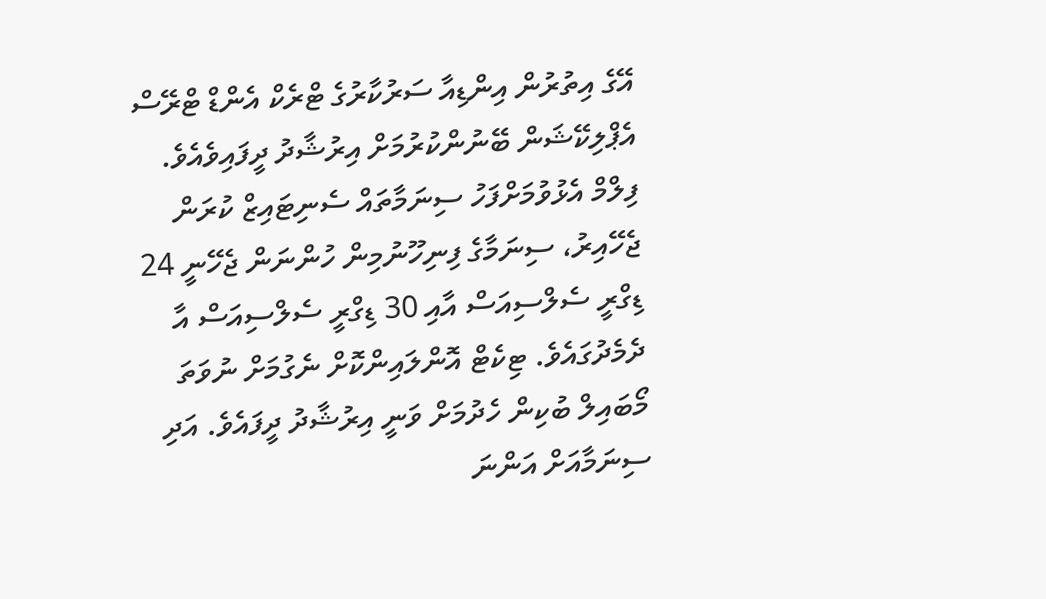އޭގެ އިތުރުން އިންޑިއާ ސަރުކާރުގެ ޓްރެކް އެންޑް ޓްރޭސް އެޕްލިކޭޝަން ބޭނުންކުރުމަށް އިރުޝާދު ދީފައިވެއެވެ.
ފިލްމް އެޅުވުމަށްފަހު ސިނަމާތައް ސެނިޓައިޒް ކުރަން ޖެހޭއިރު، ސިނަމާގެ ފިނިހޫނުމިން ހުންނަން ޖެހޭނީ 24 ޑިގްރީ ސެލްސިއަސް އާއި 30 ޑިގްރީ ސެލްސިއަސް އާ ދެމެދުގައެވެ. ޓިކެޓް އޮންލައިންކޮށް ނެގުމަށް ނުވަތަ މޯބައިލް ބުކިން ހެދުމަށް ވަނީ އިރުޝާދު ދީފައެވެ. އަދި ސިނަމާއަށް އަންނަ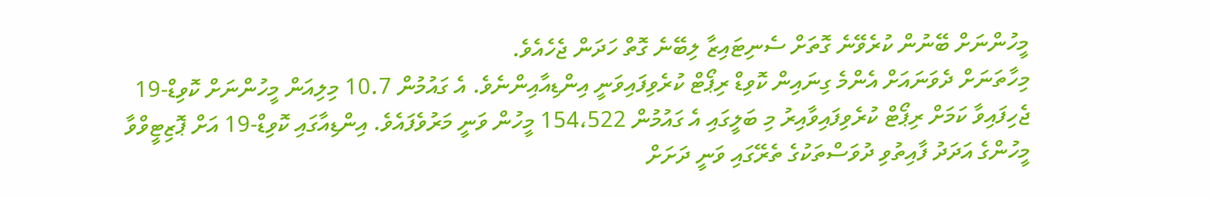މީހުންނަށް ބޭނުން ކުރެވޭނެ ގޮތަށް ސެނިޓައިޒާ ލިބޭނެ ގޮތް ހަދަން ޖެހެއެވެ.
މިހާތަނަށް ދެވަނައަށް އެންމެ ގިނައިން ކޮވިޑް ރިޕޯޓް ކުރެވިފައިވަނީ އިންޑިއާއިންނެވެ. އެ ގައުމުން 10.7 މިލިއަން މީހުންނަށް ކޮވިޑް-19 ޖެހިފައިވާ ކަމަށް ރިޕޯޓް ކުރެވިފައިވާއިރު މި ބަލީގައި އެ ގައުމުން 154،522 މީހުން ވަނީ މަރުވެފައެވެ. އިންޑިއާގައި ކޮވިޑް-19 އަށް ޕޮޒިޓީވްވާ މީހުންގެ އަދަދު ފާއިތުވި ދުވަސްތަކުގެ ތެރޭގައި ވަނީ ދަށަށް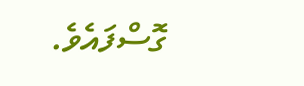ގޮސްފައެވެ.